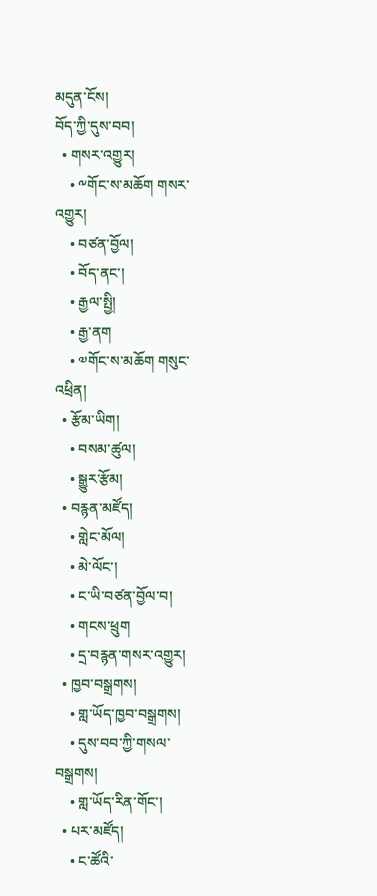མདུན་ངོས།
བོད་ཀྱི་དུས་བབ།
  • གསར་འགྱུར།
    • ༸གོང་ས་མཆོག གསར་འགྱུར།
    • བཙན་བྱོལ།
    • བོད་ནང་།
    • རྒྱལ་སྤྱི།
    • རྒྱ་ནག
    • ༧གོང་ས་མཆོག གསུང་འཕྲིན།
  • རྩོམ་ཡིག།
    • བསམ་ཚུལ།
    • སྒྱུར་རྩོམ།
  • བརྙན་མཛོད།
    • གླེང་མོལ།
    • མེ་ལོང་།
    • ང་ཡི་བཙན་བྱོལ་བ།
    • གངས་ཕྲུག
    • དྲ་བརྙན་གསར་འགྱུར།
  • ཁྱབ་བསྒྲགས།
    • གླ་ཡོད་ཁྱབ་བསྒྲགས།
    • དུས་བབ་ཀྱི་གསལ་བསྒྲགས།
    • གླ་ཡོད་རིན་གོང་།
  • པར་མཛོད།
    • ང་ཚོའི་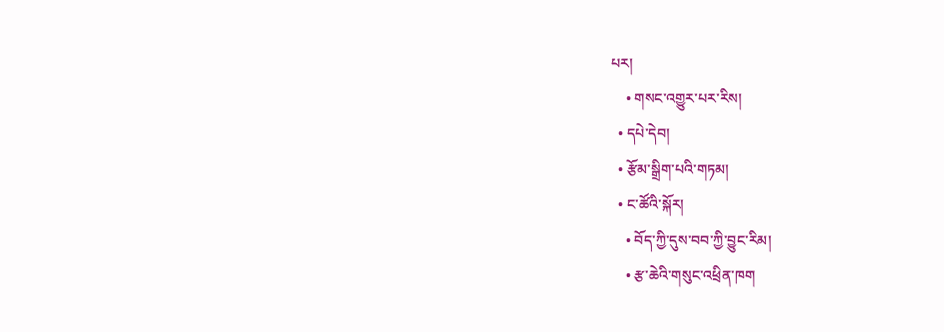པར།
    • གསང་འགྱུར་པར་རིས།
  • དཔེ་དེབ།
  • རྩོམ་སྒྲིག་པའི་གཏམ།
  • ང་ཚོའི་སྐོར།
    • བོད་ཀྱི་དུས་བབ་ཀྱི་བྱུང་རིམ།
    • རྩ་ཆེའི་གསུང་འཕྲིན་ཁག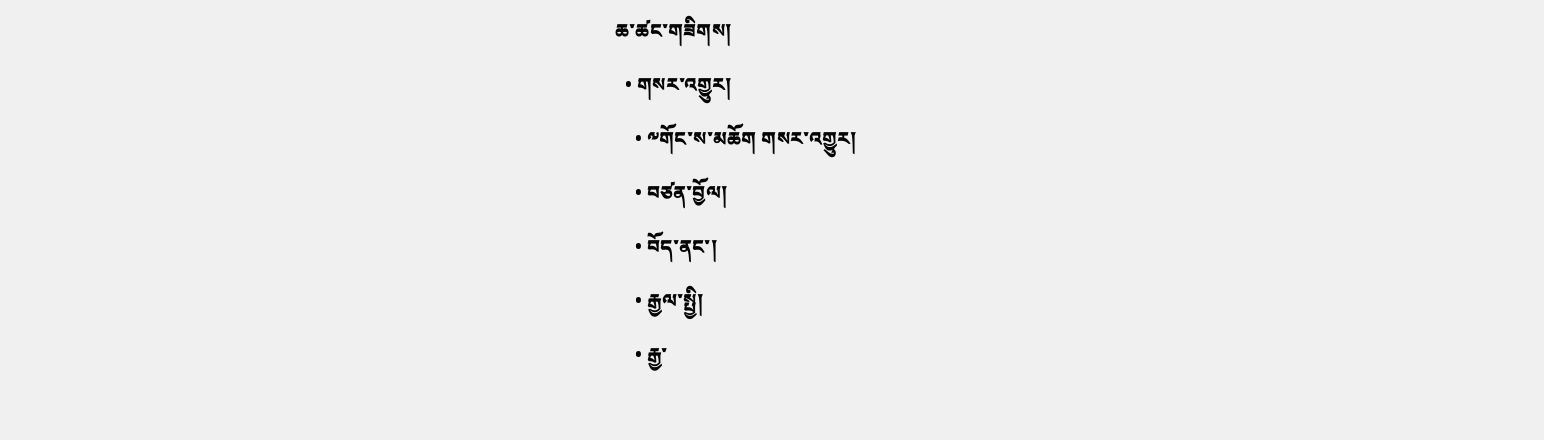ཆ་ཚང་གཟིགས།
  • གསར་འགྱུར།
    • ༸གོང་ས་མཆོག གསར་འགྱུར།
    • བཙན་བྱོལ།
    • བོད་ནང་།
    • རྒྱལ་སྤྱི།
    • རྒྱ་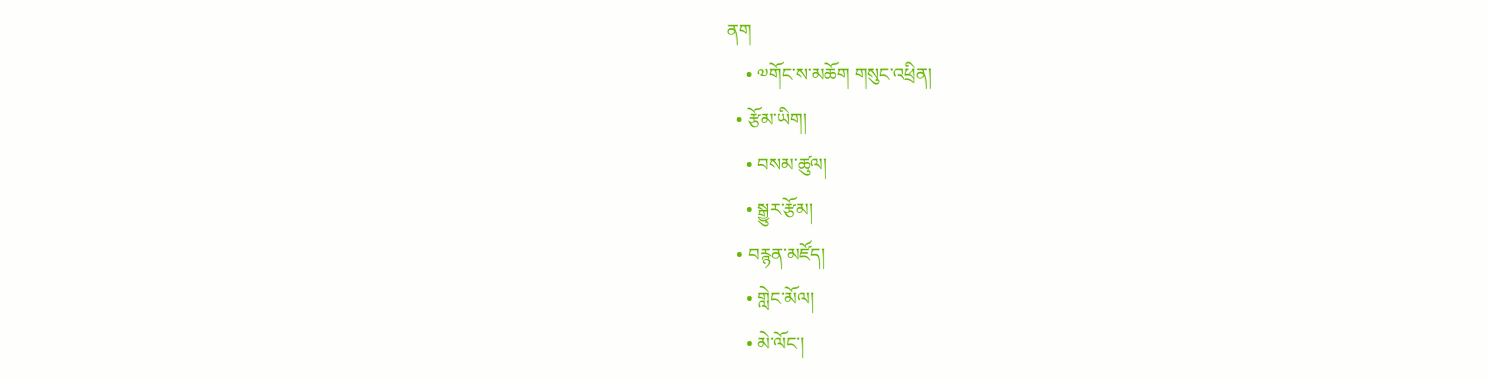ནག
    • ༧གོང་ས་མཆོག གསུང་འཕྲིན།
  • རྩོམ་ཡིག།
    • བསམ་ཚུལ།
    • སྒྱུར་རྩོམ།
  • བརྙན་མཛོད།
    • གླེང་མོལ།
    • མེ་ལོང་།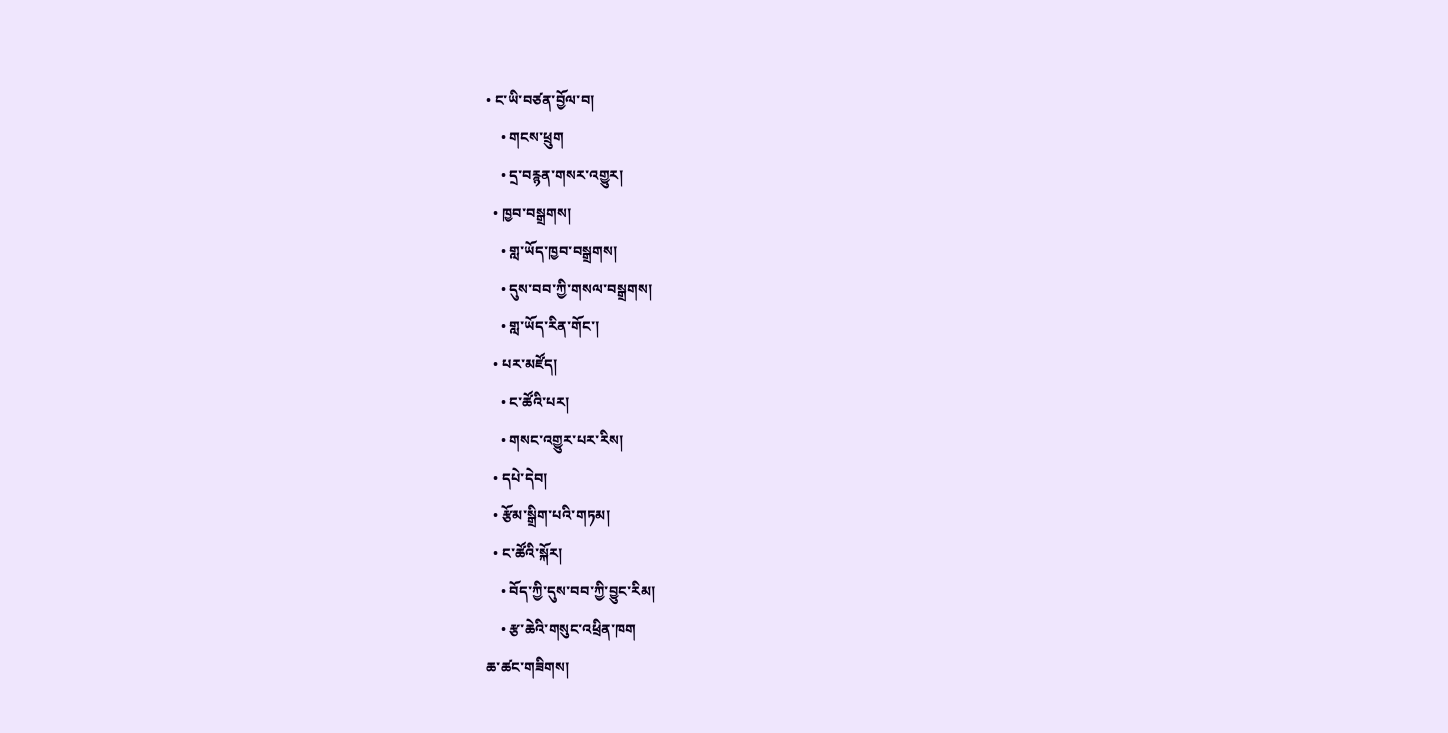• ང་ཡི་བཙན་བྱོལ་བ།
    • གངས་ཕྲུག
    • དྲ་བརྙན་གསར་འགྱུར།
  • ཁྱབ་བསྒྲགས།
    • གླ་ཡོད་ཁྱབ་བསྒྲགས།
    • དུས་བབ་ཀྱི་གསལ་བསྒྲགས།
    • གླ་ཡོད་རིན་གོང་།
  • པར་མཛོད།
    • ང་ཚོའི་པར།
    • གསང་འགྱུར་པར་རིས།
  • དཔེ་དེབ།
  • རྩོམ་སྒྲིག་པའི་གཏམ།
  • ང་ཚོའི་སྐོར།
    • བོད་ཀྱི་དུས་བབ་ཀྱི་བྱུང་རིམ།
    • རྩ་ཆེའི་གསུང་འཕྲིན་ཁག
ཆ་ཚང་གཟིགས།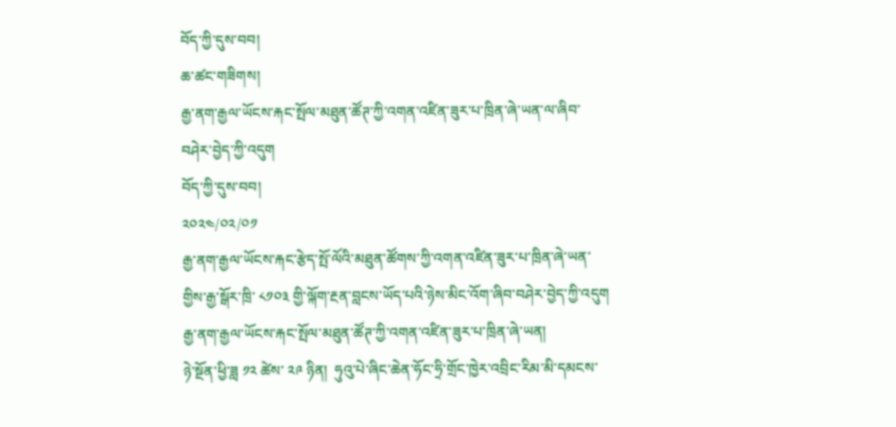བོད་ཀྱི་དུས་བབ།
ཆ་ཚང་གཟིགས།
རྒྱ་ནག་རྒྱལ་ཡོངས་རྐང་སྤོལ་མཐུན་ཚོཊ་ཀྱི་འགན་འཛིན་ཟུར་པ་ཁྲིན་ཞེ་ཡན་ལ་ཞིབ་བཤེར་བྱེད་ཀྱི་འདུག
བོད་ཀྱི་དུས་བབ།
༢༠༢༤/༠༢/༠༡
རྒྱ་ནག་རྒྱལ་ཡོངས་རྐང་རྩེད་སྤོ་ལོའི་མཐུན་ཚོགས་ཀྱི་འགན་འཛིན་ཟུར་པ་ཁྲིན་ཞེ་ཡན་གྱིས་རྒྱ་སྒོར་ཁྲི་ ༨༡༠༣ གྱི་ལྐོག་རྔན་བླངས་ཡོད་པའི་ཉེས་མིང་འོག་ཞིབ་བཤེར་བྱེད་ཀྱི་འདུག
རྒྱ་ནག་རྒྱལ་ཡོངས་རྐང་སྤོལ་མཐུན་ཚོཊ་ཀྱི་འགན་འཛིན་ཟུར་པ་ཁྲིན་ཞེ་ཡན།
ཉེ་སྔོན་ཕྱི་ཟླ ༡༢ ཚེས་ ༢༩ ཉིན།  ཧུའུ་པེ་ཞིང་ཆེན་ཧོང་ཧྲི་གྲོང་ཁྱེར་འབྲིང་རིམ་མི་དམངས་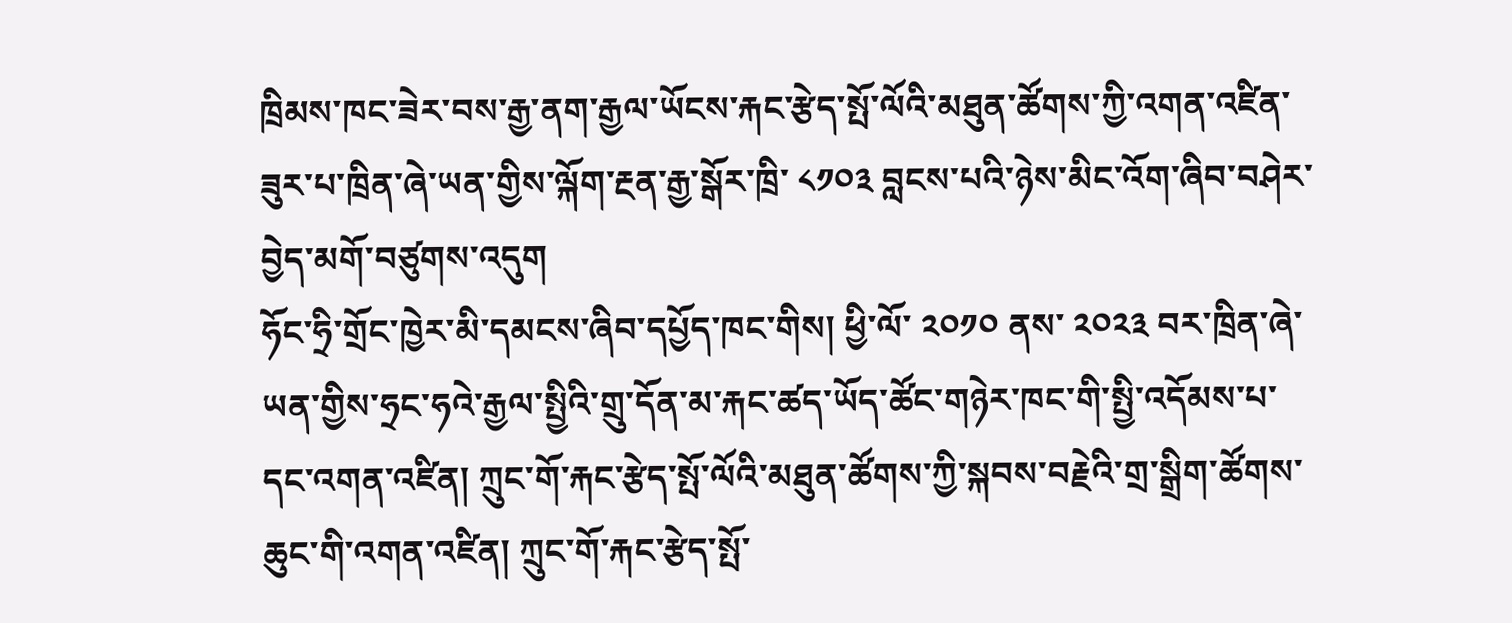ཁྲིམས་ཁང་ཟེར་བས་རྒྱ་ནག་རྒྱལ་ཡོངས་རྐང་རྩེད་སྤོ་ལོའི་མཐུན་ཚོགས་ཀྱི་འགན་འཛིན་ཟུར་པ་ཁྲིན་ཞེ་ཡན་གྱིས་ལྐོག་རྔན་རྒྱ་སྒོར་ཁྲི་ ༨༡༠༣ བླངས་པའི་ཉེས་མིང་འོག་ཞིབ་བཤེར་བྱེད་མགོ་བཙུགས་འདུག
ཧོང་ཧྲི་གྲོང་ཁྱེར་མི་དམངས་ཞིབ་དཔྱོད་ཁང་གིས། ཕྱི་ལོ་ ༢༠༡༠ ནས་ ༢༠༢༣ བར་ཁྲིན་ཞེ་ཡན་གྱིས་ཧྲང་ཧའེ་རྒྱལ་སྤྱིའི་གྲུ་དོན་མ་རྐང་ཚད་ཡོད་ཚོང་གཉེར་ཁང་གི་སྤྱི་འདོམས་པ་དང་འགན་འཛིན། ཀྲུང་གོ་རྐང་རྩེད་སྤོ་ལོའི་མཐུན་ཚོགས་ཀྱི་སྐབས་བརྗེའི་གྲ་སྒྲིག་ཚོགས་ཆུང་གི་འགན་འཛིན། ཀྲུང་གོ་རྐང་རྩེད་སྤོ་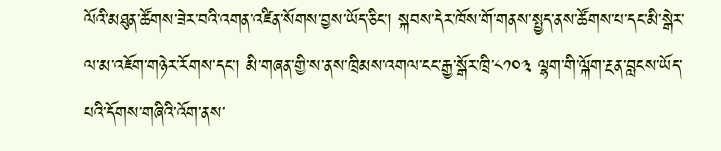ལོའི་མཐུན་ཚོགས་ཟེར་བའི་འགན་འཛིན་སོགས་བྱས་ཡོད་ཅིང་། སྐབས་དེར་ཁོས་གོ་གནས་སྤྱད་ནས་ཚོགས་པ་དང་མི་སྒེར་ལ་མ་འཇོག་གཉེར་རོགས་དང་། མི་གཞན་གྱི་ས་ནས་ཁྲིམས་འགལ་ངང་རྒྱ་སྒོར་ཁྲི་༨༡༠༣ ལྷག་གི་ལྐོག་རྔན་བླངས་ཡོད་པའི་དོགས་གཞིའི་འོག་ནས་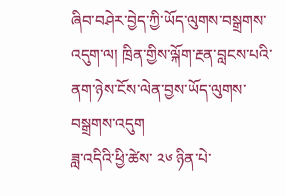ཞིབ་བཤེར་བྱེད་ཀྱི་ཡོད་ལུགས་བསྒྲགས་འདུག་ལ། ཁྲིན་གྱིས་ལྐོག་རྔན་བླངས་པའི་ནག་ཉེས་ངོས་ལེན་བྱས་ཡོད་ལུགས་བསྒྲགས་འདུག
ཟླ་འདིའི་ཕྱི་ཚེས་ ༢༦ ཉིན་པེ་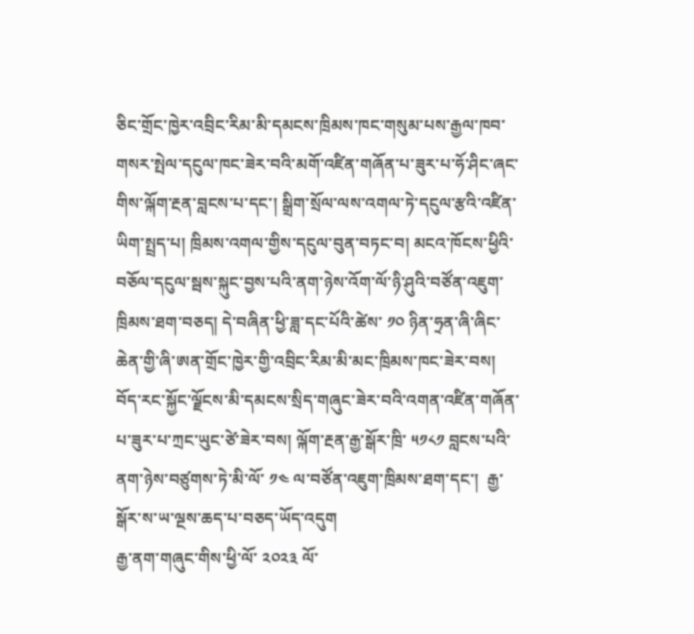ཅིང་གྲོང་ཁྱེར་འབྲིང་རིམ་མི་དམངས་ཁྲིམས་ཁང་གསུམ་པས་རྒྱལ་ཁབ་གསར་སྤེལ་དངུལ་ཁང་ཟེར་བའི་མགོ་འཛིན་གཞོན་པ་ཟུར་པ་ཧོ་ཤིང་ཞང་གིས་ལྐོག་རྔན་བླངས་པ་དང་། སྒྲིག་སྲོལ་ལས་འགལ་ཏེ་དངུལ་རྩའི་འཛིན་ཡིག་སྤྲད་པ། ཁྲིམས་འགལ་གྱིས་དངུལ་བུན་བཏང་བ། མངའ་ཁོངས་ཕྱིའི་བཅོལ་དངུལ་སྦས་སྐུང་བྱས་པའི་ནག་ཉེས་འོག་ལོ་ཉི་ཤུའི་བཙོན་འཇུག་ཁྲིམས་ཐག་བཅད། དེ་བཞིན་ཕྱི་ཟླ་དང་པོའི་ཚེས་ ༡༠ ཉིན་ཧྲན་ཞི་ཞིང་ཆེན་གྱི་ཞི་ཨན་གྲོང་ཁྱེར་གྱི་འབྲིང་རིམ་མི་མང་ཁྲིམས་ཁང་ཟེར་བས། བོད་རང་སྐྱོང་ལྗོངས་མི་དམངས་སྲིད་གཞུང་ཟེར་བའི་འགན་འཛིན་གཞོན་པ་ཟུར་པ་ཀྲང་ཡུང་ཙེ་ཟེར་བས། ལྐོག་རྔན་རྒྱ་སྒོར་ཁྲི་ ༥༡༨༡ བླངས་པའི་ནག་ཉེས་བཙུགས་ཏེ་མི་ལོ་ ༡༤ ལ་བཙོན་འཇུག་ཁྲིམས་ཐག་དང་།  རྒྱ་སྒོར་ས་ཡ་ལྔས་ཆད་པ་བཅད་ཡོད་འདུག
རྒྱ་ནག་གཞུང་གིས་ཕྱི་ལོ་ ༢༠༢༣ ལོ་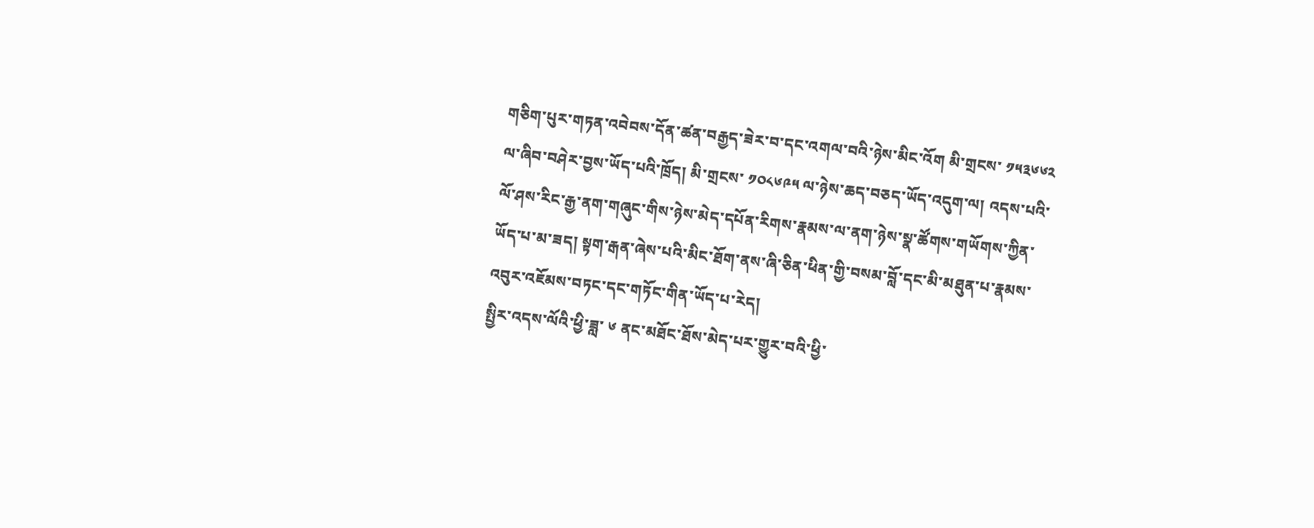གཅིག་པུར་གཏན་འབེབས་དོན་ཚན་བརྒྱད་ཟེར་བ་དང་འགལ་བའི་ཉེས་མིང་འོག མི་གྲངས་ ༡༥༣༦༦༢ ལ་ཞིབ་བཤེར་བྱས་ཡོད་པའི་ཁྲོད། མི་གྲངས་ ༡༠༨༦༩༥ ལ་ཉེས་ཆད་བཅད་ཡོད་འདུག་ལ། འདས་པའི་ལོ་ཤས་རིང་རྒྱ་ནག་གཞུང་གིས་ཉེས་མེད་དཔོན་རིགས་རྣམས་ལ་ནག་ཉེས་སྣ་ཚོགས་གཡོགས་ཀྱིན་ཡོད་པ་མ་ཟད། སྟག་རྒན་ཞེས་པའི་མིང་ཐོག་ནས་ཞི་ཅིན་ཕིན་གྱི་བསམ་བློ་དང་མི་མཐུན་པ་རྣམས་འབུར་འཇོམས་བཏང་དང་གཏོང་གིན་ཡོད་པ་རེད།
སྤྱིར་འདས་ལོའི་ཕྱི་ཟླ་ ༦ ནང་མཐོང་ཐོས་མེད་པར་གྱུར་བའི་ཕྱི་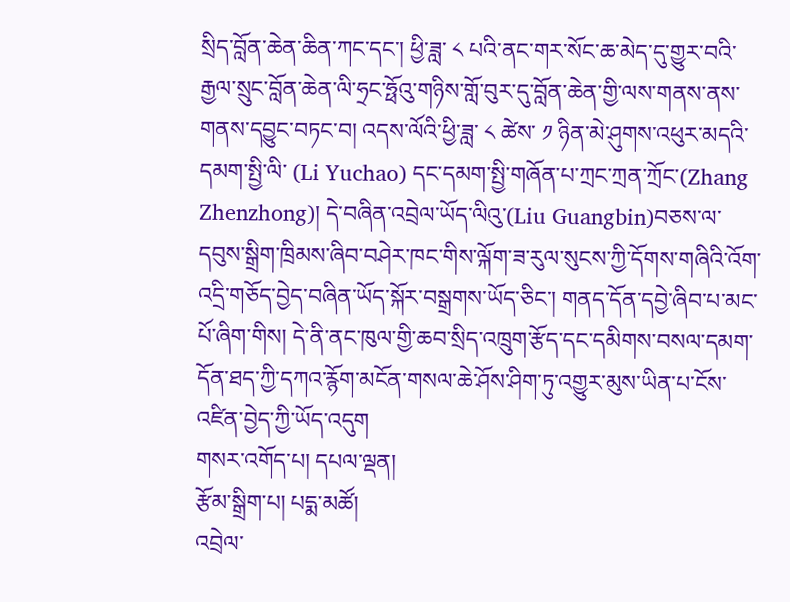སྲིད་བློན་ཆེན་ཆིན་ཀང་དང་། ཕྱི་ཟླ་ ༨ པའི་ནང་གར་སོང་ཆ་མེད་དུ་གྱུར་བའི་རྒྱལ་སྲུང་བློན་ཆེན་ལི་ཧྲང་ཧྥོའུ་གཉིས་གློ་བུར་དུ་བློན་ཆེན་གྱི་ལས་གནས་ནས་གནས་དབྱུང་བཏང་བ། འདས་ལོའི་ཕྱི་ཟླ་ ༨ ཚེས་ ༡ ཉིན་མེ་ཤུགས་འཕུར་མདའི་དམག་སྤྱི་ལི་ (Li Yuchao) དང་དམག་སྤྱི་གཞོན་པ་ཀྲང་ཀྲན་ཀྲོང་(Zhang Zhenzhong)། དེ་བཞིན་འབྲེལ་ཡོད་ལིའུ་(Liu Guangbin)བཅས་ལ་དབུས་སྒྲིག་ཁྲིམས་ཞིབ་བཤེར་ཁང་གིས་ལྐོག་ཟ་རུལ་སུངས་ཀྱི་དོགས་གཞིའི་འོག་འདྲི་གཅོད་བྱེད་བཞིན་ཡོད་སྐོར་བསྒྲགས་ཡོད་ཅིང་། གནད་དོན་དབྱེ་ཞིབ་པ་མང་པོ་ཞིག་གིས། དེ་ནི་ནང་ཁུལ་གྱི་ཆབ་སྲིད་འཁྲུག་རྩོད་དང་དམིགས་བསལ་དམག་དོན་ཐད་ཀྱི་དཀའ་རྙོག་མངོན་གསལ་ཆེ་ཤོས་ཤིག་ཏུ་འགྱུར་མུས་ཡིན་པ་ངོས་འཛིན་བྱེད་ཀྱི་ཡོད་འདུག
གསར་འགོད་པ། དཔལ་ལྡན།
རྩོམ་སྒྲིག་པ། པདྨ་མཚོ།
འབྲེལ་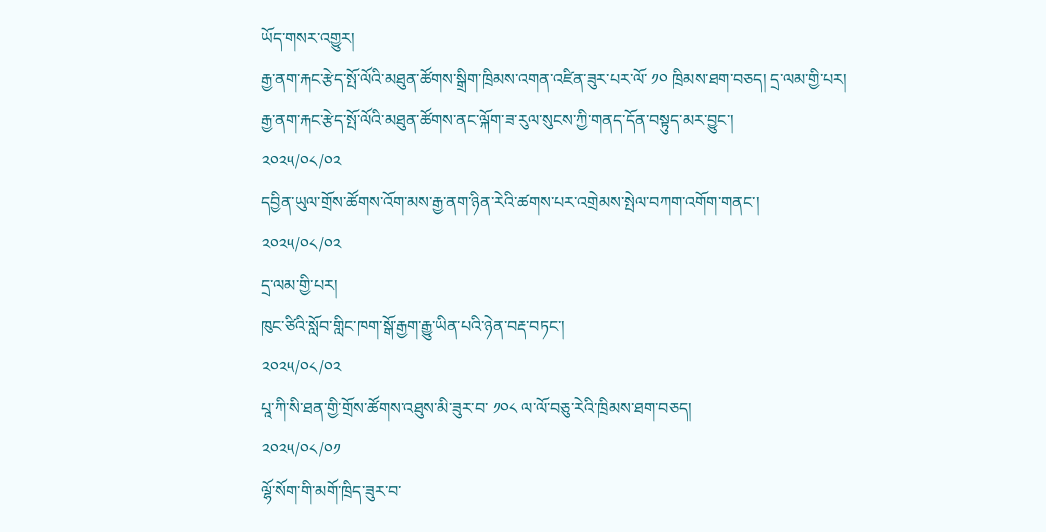ཡོད་གསར་འགྱུར།
རྒྱ་ནག་རྐང་རྩེད་སྤོ་ལོའི་མཐུན་ཚོགས་སྒྲིག་ཁྲིམས་འགན་འཛིན་ཟུར་པར་ལོ་ ༡༠ ཁྲིམས་ཐག་བཅད། དྲ་ལམ་གྱི་པར།
རྒྱ་ནག་རྐང་རྩེད་སྤོ་ལོའི་མཐུན་ཚོགས་ནང་ལྐོག་ཟ་རུལ་སུངས་ཀྱི་གནད་དོན་བསྟུད་མར་བྱུང་།
༢༠༢༥/༠༨/༠༢
དབྱིན་ཡུལ་གྲོས་ཚོགས་འོག་མས་རྒྱ་ནག་ཉིན་རེའི་ཚགས་པར་འགྲེམས་སྤེལ་བཀག་འགོག་གནང་།
༢༠༢༥/༠༨/༠༢
དྲ་ལམ་གྱི་པར།
ཁུང་ཙིའི་སློབ་གླིང་ཁག་སྒོ་རྒྱག་རྒྱུ་ཡིན་པའི་ཉེན་བརྡ་བཏང་།
༢༠༢༥/༠༨/༠༢
པཱ་ཀི་སི་ཐན་གྱི་གྲོས་ཚོགས་འཐུས་མི་ཟུར་བ་ ༡༠༨ ལ་ལོ་བཅུ་རེའི་ཁྲིམས་ཐག་བཅད།
༢༠༢༥/༠༨/༠༡
ལྷོ་སོག་གི་མགོ་ཁྲིད་ཟུར་བ་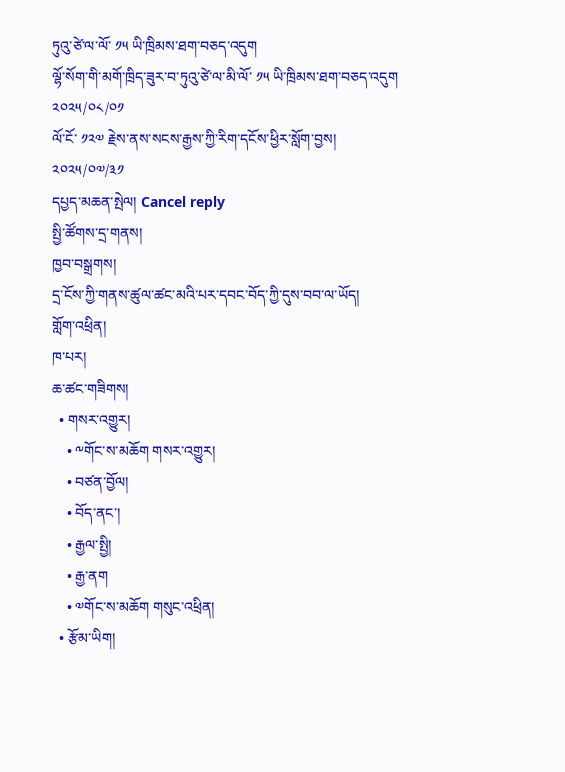ཏུའུ་ཙེ་ལ་ལོ་ ༡༥ ཡི་ཁྲིམས་ཐག་བཅད་འདུག
ལྷོ་སོག་གི་མགོ་ཁྲིད་ཟུར་བ་ཏུའུ་ཙེ་ལ་མི་ལོ་ ༡༥ ཡི་ཁྲིམས་ཐག་བཅད་འདུག
༢༠༢༥/༠༨/༠༡
ལོ་ངོ་ ༡༢༧ རྗེས་ནས་སངས་རྒྱས་ཀྱི་རིག་དངོས་ཕྱིར་སློག་བྱས།
༢༠༢༥/༠༧/༣༡
དཔྱད་མཆན་སྤེལ། Cancel reply
སྤྱི་ཚོགས་དྲ་གནས།
ཁྱབ་བསྒྲགས།
དྲ་ངོས་ཀྱི་གནས་ཚུལ་ཚང་མའི་པར་དབང་བོད་ཀྱི་དུས་བབ་ལ་ཡོད།
གློག་འཕྲིན།
ཁ་པར།
ཆ་ཚང་གཟིགས།
  • གསར་འགྱུར།
    • ༸གོང་ས་མཆོག གསར་འགྱུར།
    • བཙན་བྱོལ།
    • བོད་ནང་།
    • རྒྱལ་སྤྱི།
    • རྒྱ་ནག
    • ༧གོང་ས་མཆོག གསུང་འཕྲིན།
  • རྩོམ་ཡིག།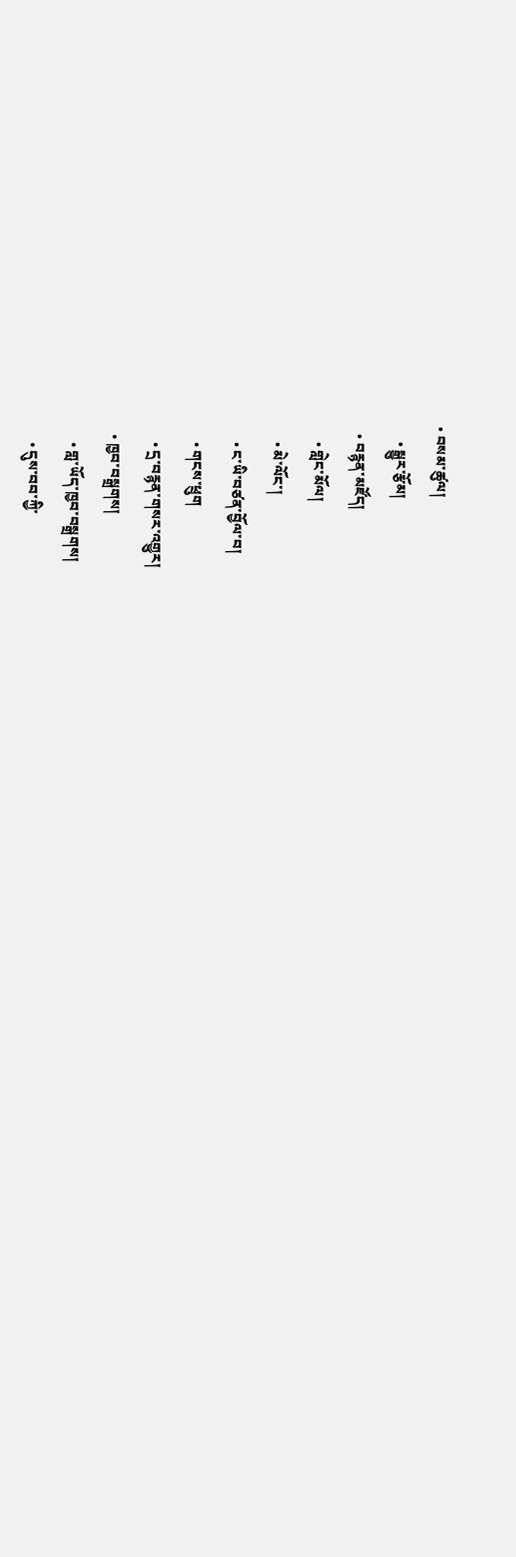• བསམ་ཚུལ།
    • སྒྱུར་རྩོམ།
  • བརྙན་མཛོད།
    • གླེང་མོལ།
    • མེ་ལོང་།
    • ང་ཡི་བཙན་བྱོལ་བ།
    • གངས་ཕྲུག
    • དྲ་བརྙན་གསར་འགྱུར།
  • ཁྱབ་བསྒྲགས།
    • གླ་ཡོད་ཁྱབ་བསྒྲགས།
    • དུས་བབ་ཀྱི་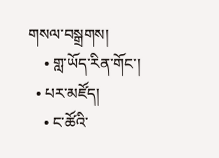གསལ་བསྒྲགས།
    • གླ་ཡོད་རིན་གོང་།
  • པར་མཛོད།
    • ང་ཚོའི་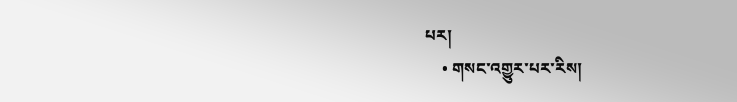པར།
    • གསང་འགྱུར་པར་རིས།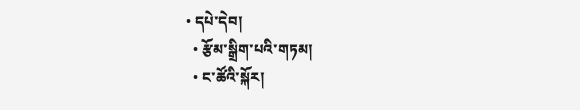• དཔེ་དེབ།
  • རྩོམ་སྒྲིག་པའི་གཏམ།
  • ང་ཚོའི་སྐོར།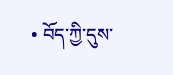• བོད་ཀྱི་དུས་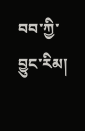བབ་ཀྱི་བྱུང་རིམ།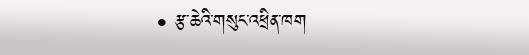• རྩ་ཆེའི་གསུང་འཕྲིན་ཁག